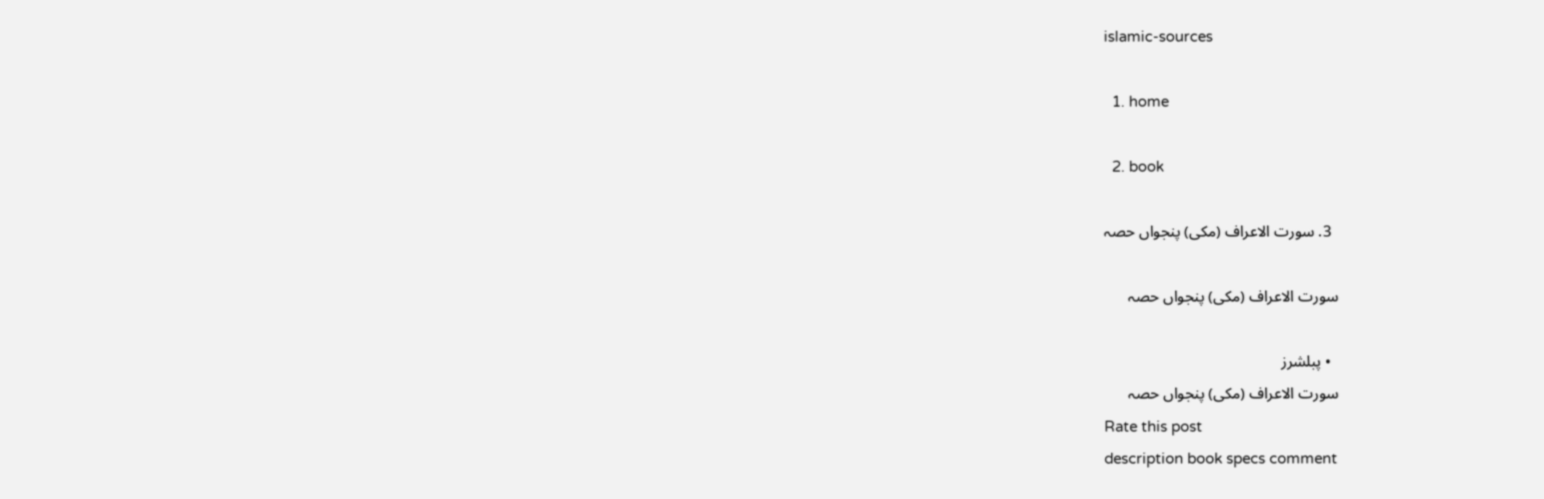islamic-sources

  1. home

  2. book

  3. سورت الاعراف (مکی) پنجواں حصہ

سورت الاعراف (مکی) پنجواں حصہ

  • پبلشرز
سورت الاعراف (مکی) پنجواں حصہ
Rate this post
description book specs comment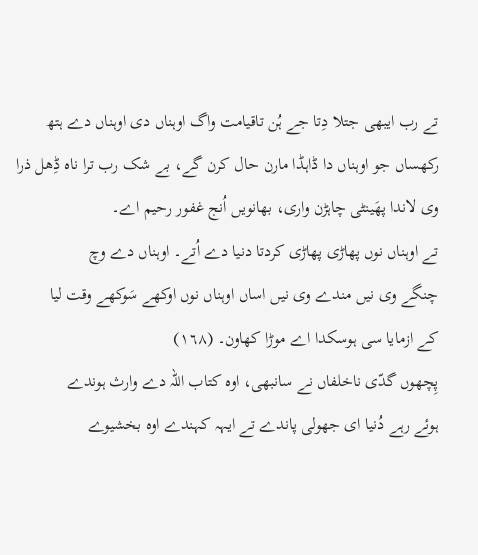تے رب ایبھی جتلا دِتا جے ہُن تاقیامت واگ اوہناں دی اوہناں دے ہتھ
رکھساں جو اوہناں دا ڈاہڈا مارن حال کرن گے، بے شک رب ترا ناہ ڈِھل ذرا
وی لاندا پھَینٹی چاہڑن واری، بھانویں اُنج غفور رحیم اے۔
تے اوہناں نوں پھاڑی پھاڑی کردتا دنیا دے اُتے۔ اوہناں دے وچ
چنگے وی نیں مندے وی نیں اساں اوہناں نوں اوکھے سَوکھے وقت لیا
کے ازمایا سی ہوسکدا اے موڑا کھاون۔ (١٦٨)
پِچھوں گدّی ناخلفاں نے سانبھی، اوہ کتاب اللہ دے وارث ہوندے
ہوئے رہے دُنیا ای جھولی پاندے تے ایہہ کہندے اوہ بخشیوے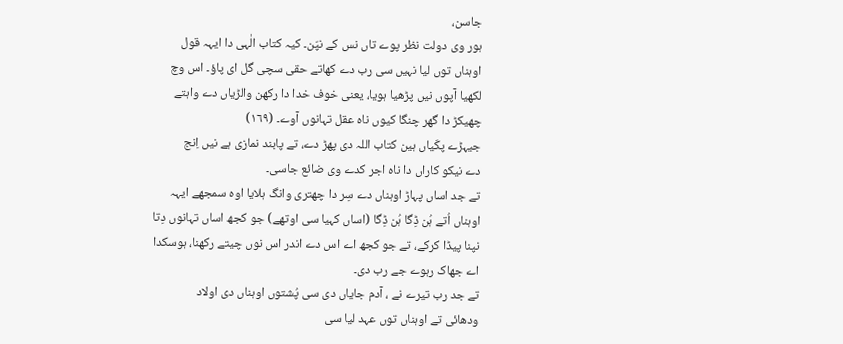جاسن،
ہور وی دولت نظر پوے تاں نس کے نپّن۔ کیہ کتاب الٰہی دا ایہہ قول
اوہناں توں لیا نہیں سی رب دے کھاتے حقی سچی گل ای پاؤ۔ اس وچ
لکھیا آپوں نیں پڑھیا ہویا، یعنی خوف خدا دا رکھن والڑیاں دے واہتے
چھیکڑ دا گھر چنگا کیوں ناہ عقل تہانوں آوے۔ (١٦٩)
جیہڑے پکّیاں ہین کتاب اللہ دی پھڑ دے، تے پابند نمازی ہے نیں اِنج
دے نیکو کاراں دا ناہ اجر کدے وی ضائع جاسی۔
تے جد اساں پہاڑ اوہناں دے سِر دا چھتری وانگ ہلایا اوہ سمجھے ایہہ
اوہناں اُتے ہُن ڈِگا ہُن ڈِگا (اساں کہیا سی اوتھے) جو کجھ اساں تہانوں دِتا
نپنا پیڈا کرکے، تے جو کجھ اے اس دے اندر اس نوں چیتے رکھنا، ہوسکدا
اے جھاک رہوے جے رب دی۔
تے جد رب تیرے نے ، آدم جایاں دی سی پُشتوں اوہناں دی اولاد
ودھائی تے اوہناں توں عہد لیا سی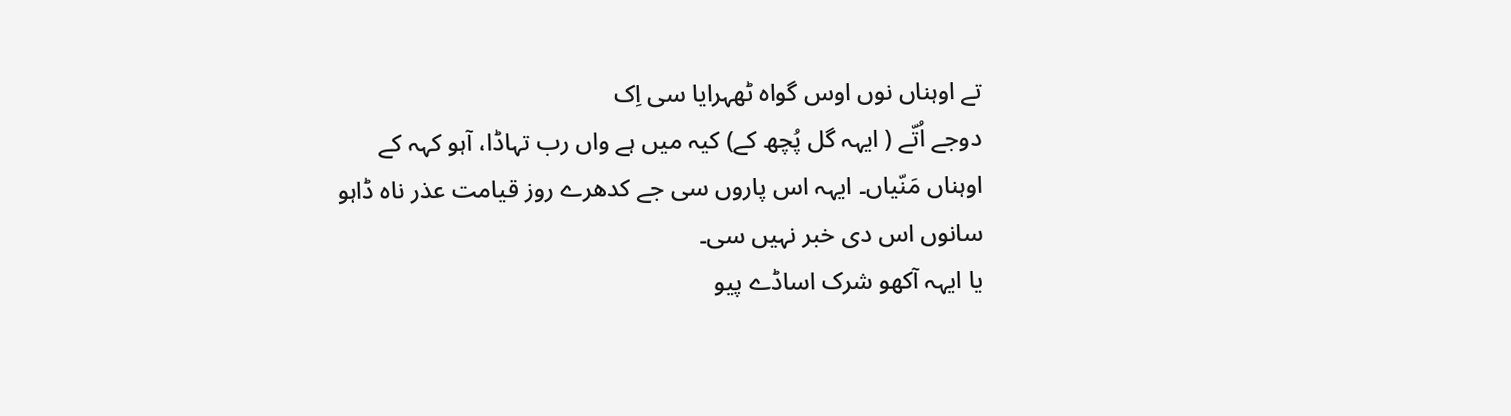تے اوہناں نوں اوس گواہ ٹھہرایا سی اِک
دوجے اُتّے ( ایہہ گل پُچھ کے) کیہ میں ہے واں رب تہاڈا، آہو کہہ کے
اوہناں مَنّیاں۔ ایہہ اس پاروں سی جے کدھرے روز قیامت عذر ناہ ڈاہو
سانوں اس دی خبر نہیں سی۔
یا ایہہ آکھو شرک اساڈے پیو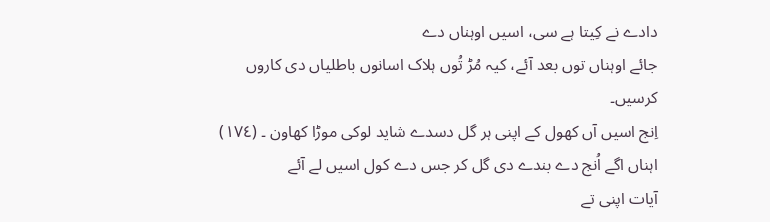دادے نے کِیتا ہے سی، اسیں اوہناں دے
جائے اوہناں توں بعد آئے، کیہ مُڑ تُوں ہلاک اسانوں باطلیاں دی کاروں
کرسیں۔
اِنج اسیں آں کھول کے اپنی ہر گل دسدے شاید لوکی موڑا کھاون ۔ (١٧٤)
اہناں اگے اُنج دے بندے دی گل کر جس دے کول اسیں لے آئے
آیات اپنی تے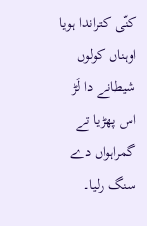کنّی کتراندا ہویا اوہناں کولوں شیطانے دا لَڑ اس پھڑیا تے
گمراہواں دے سنگ رلیا۔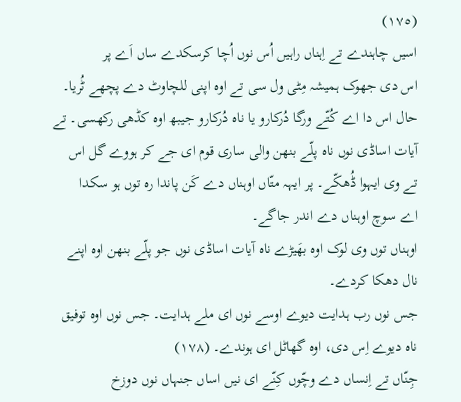(١٧٥)
اسیں چاہندے تے اِہناں راہیں اُس نوں اُچا کرسکدے ساں اَے پر
اس دی جھوک ہمیشہ مِٹی ول سی تے اوہ اپنی للچاوٹ دے پچھے ٹُریا۔
حال اس دا اے کُتّے ورگا دُرکارو یا ناہ دُرکارو جیبھ اوہ کڈھی رکھسی۔ تے
آیات اساڈی نوں ناہ پلّے بنھن والی ساری قوم ای جے کر ہووے گل اس
تے وی ایہوا ڈُھکّے۔ پر ایہہ متّاں اوہناں دے کَن پاندا رہ توں ہو سکدا
اے سوچ اوہناں دے اندر جاگے۔
اوہناں توں وی لوک اوہ بھَیڑے ناہ آیات اساڈی نوں جو پلّے بنھن اوہ اپنے
نال دھکا کردے۔
جس نوں رب ہدایت دیوے اوسے نوں ای ملے ہدایت۔ جس نوں اوہ توفیق
ناہ دیوے اِس دی، اوہ گھاٹل ای ہوندے۔ (١٧٨)
جِنّاں تے اِنساں دے وچّوں کِنّے ای نیں اساں جنہاں نوں دوزخ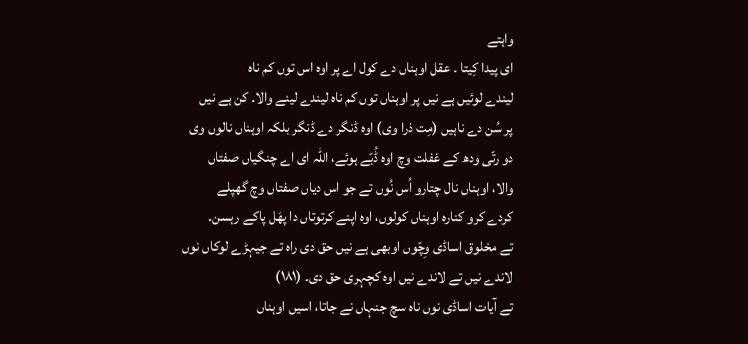واہتے
ای پیدا کِیتا ۔ عقل اوہناں دے کول اے پر اوہ اس توں کم ناہ
لیندے لوئیں ہے نیں پر اوہناں توں کم ناہ لیندے لینے والا۔ کن ہے نیں
پر سُن دے ناہیں (مِت ذرا وی) اوہ ڈنگر دے ڈنگر بلکہ اوہناں نالوں وی
دو رتّی ودھ کے غفلت وچ اوہ ڈُبّے ہوئے، اللہ ای اے چنگیاں صفتاں
والا، اوہناں نال چتارو اُس نُوں تے جو اس دیاں صفتاں وچ گھپلے
کردے کرو کنارہ اوہناں کولوں، اوہ اپنے کرتوتاں دا پھَل پاکے رہسن۔
تے مخلوق اساڈی وِچّوں اوبھی ہے نیں حق دی راہ تے جیہڑے لوکاں نوں
لاندے نیں تے لاندے نیں اوہ کچہری حق دی۔ (١٨١)
تے آیات اساڈی نوں ناہ سچ جنہاں نے جاتا، اسیں اوہناں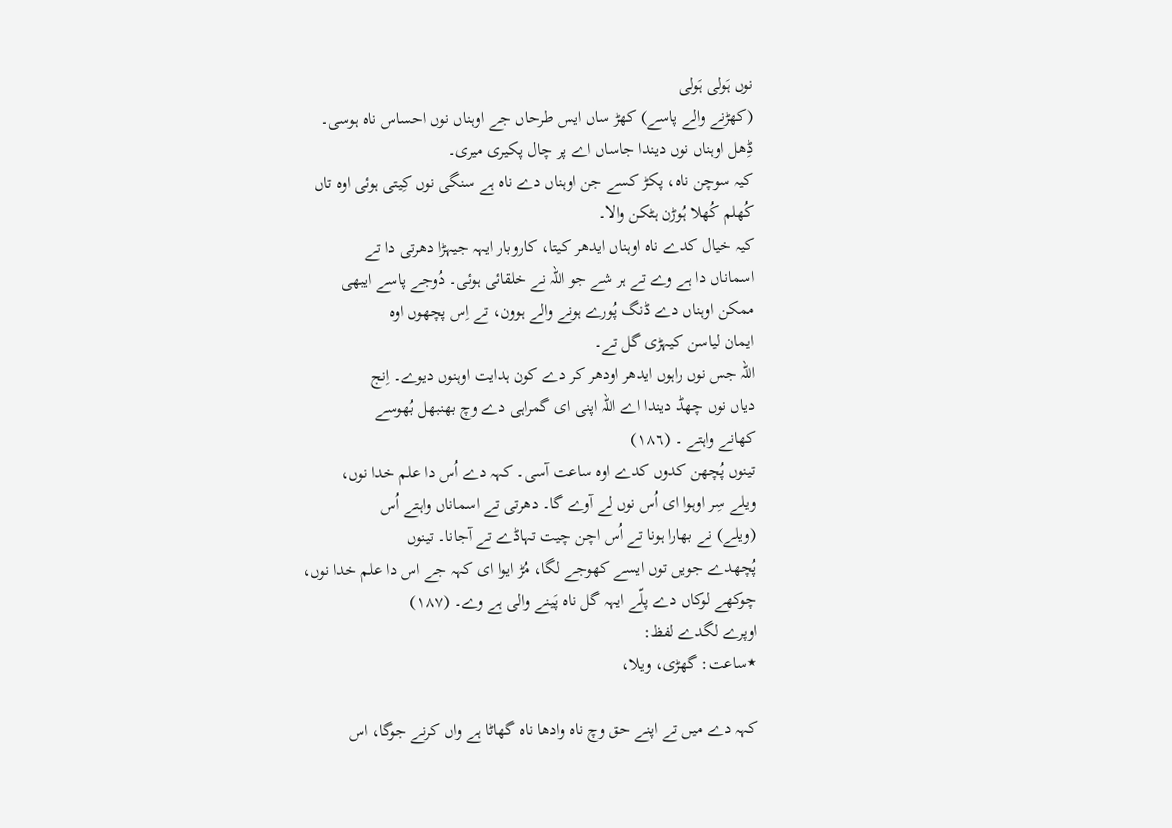نوں ہَولی ہَولی
(کھڑنے والے پاسے) کھڑ ساں ایس طرحاں جے اوہناں نوں احساس ناہ ہوسی۔
ڈِھل اوہناں نوں دیندا جاساں اے پر چال پکیری میری۔
کیہ سوچن ناہ، پکڑ کسے جن اوہناں دے ناہ ہے سنگی نوں کِیتی ہوئی اوہ تاں
کُھلم کُھلا ہُوڑن ہٹکن والا۔
کیہ خیال کدے ناہ اوہناں ایدھر کیتا، کاروبار ایہہ جیہڑا دھرتی دا تے
اسماناں دا ہے وے تے ہر شے جو اللہ نے خلقائی ہوئی۔ دُوجے پاسے ایبھی
ممکن اوہناں دے ڈنگ پُورے ہونے والے ہوون، تے اِس پچھوں اوہ
ایمان لیاسن کیہڑی گل تے۔
اللہ جس نوں راہوں ایدھر اودھر کر دے کون ہدایت اوہنوں دیوے۔ اِنج
دیاں نوں چھڈ دیندا اے اللہ اپنی ای گمراہی دے وچ بھنبھل بُھوسے
کھانے واہتے ۔ (١٨٦)
تینوں پُچھن کدوں کدے اوہ ساعت آسی۔ کہہ دے اُس دا علم خدا نوں،
ویلے سِر اوہوا ای اُس نوں لے آوے گا۔ دھرتی تے اسماناں واہتے اُس
(ویلے) نے بھارا ہونا تے اُس اچن چیت تہاڈے تے آجانا۔ تینوں
پُچھدے جویں توں ایسے کھوجے لگا، مُڑ ایوا ای کہہ جے اس دا علم خدا نوں،
چوکھے لوکاں دے پلّے ایہہ گل ناہ پَینے والی ہے وے۔ (١٨٧)
اوپرے لگدے لفظ:
٭ساعت: گھڑی، ویلا،

کہہ دے میں تے اپنے حق وچ ناہ وادھا ناہ گھاٹا ہے واں کرنے جوگا، اس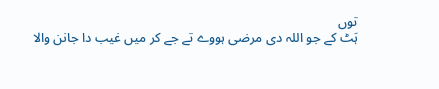توں
ہَٹ کے جو اللہ دی مرضی ہووے تے جے کر میں غیب دا جانن والا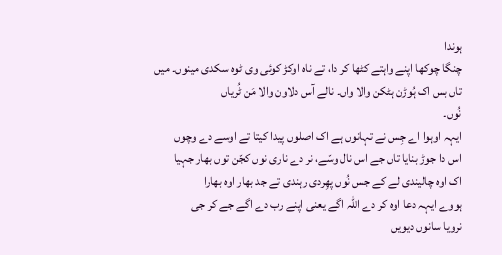ہوندا
چنگا چوکھا اپنے واہتے کٹھا کر دا، تے ناہ اوکڑ کوئی وی ٹوہ سکدی مینوں۔ میں
تاں بس اک ہُوڑن ہٹکن والا واں۔ نالے آس دلاون والا مَن ٹُریاں
نُوں۔
ایہہ اوہوا اے جِس نے تہانوں ہے اک اصلوں پیدا کیتا تے اوسے دے وچوں
اس دا جوڑ بنایا تاں جے اس نال وسّے، نر دے ناری نوں کجّن توں بھار جہیا
اک اوہ چالیندی لے کے جس نُوں پھِردی رہندی تے جد بھار اوہ بھارا
ہووے ایہہ دعا اوہ کر دے اللہ اگے یعنی اپنے رب دے اگے جے کر جی
نرویا سانوں دیویں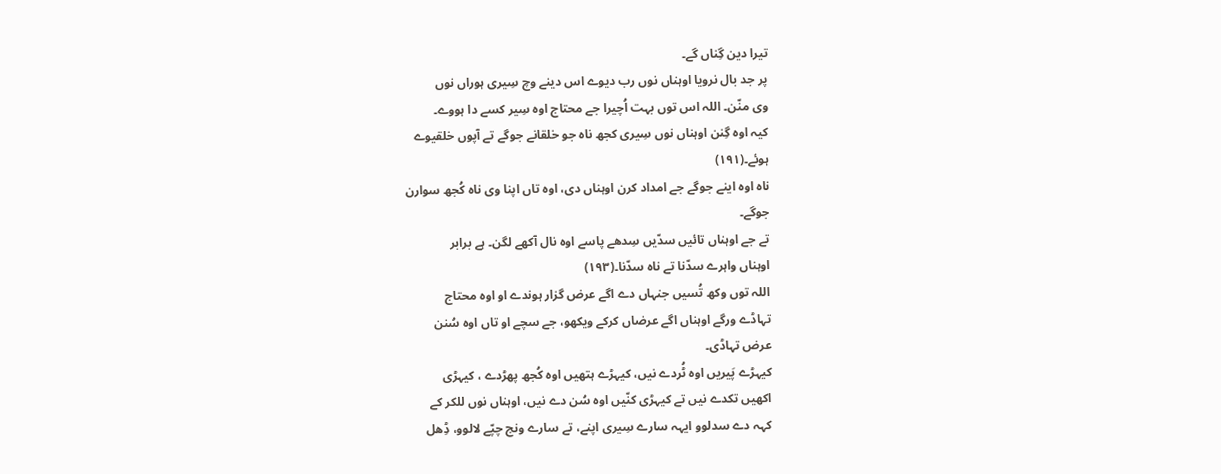تیرا دین گِناں گے۔
پر جد بال نرویا اوہناں نوں رب دیوے اس دینے وچ سِیری ہوراں نوں
وی منّن۔ اللہ اس توں بہت اُچیرا جے محتاج اوہ سِیر کسے دا ہووے۔
کیہ اوہ گِنن اوہناں نوں سِیری کجھ ناہ جو خلقانے جوگے تے آپوں خلقیوے
ہوئے۔(١٩١)
ناہ اوہ اینے جوگے جے امداد کرن اوہناں دی، اوہ تاں اپنا وی ناہ کُجھ سوارن
جوگے۔
تے جے اوہناں تائیں سدّیں سِدھے پاسے اوہ نال آکھے لگن۔ ہے برابر
اوہناں واہرے سدّنا تے ناہ سدّنا۔(١٩٣)
اللہ توں وکھ تُسیں جنہاں دے اگے عرض گزار ہوندے او اوہ محتاج
تہاڈے ورگے اوہناں اگے عرضاں کرکے ویکھو، جے سچے او تاں اوہ سُنن
عرض تہاڈی۔
کیہڑے پَیریں اوہ ٹُردے نیں، کیہڑے ہتھیں اوہ کُجھ پھڑدے ، کیہڑی
اکھیں تکدے نیں تے کیہڑی کنّیں اوہ سُن دے نیں، اوہناں نوں للکر کے
کہہ دے سدلوو ایہہ سارے سِیری اپنے، تے سارے ونج چپّے لالوو، ڈِھل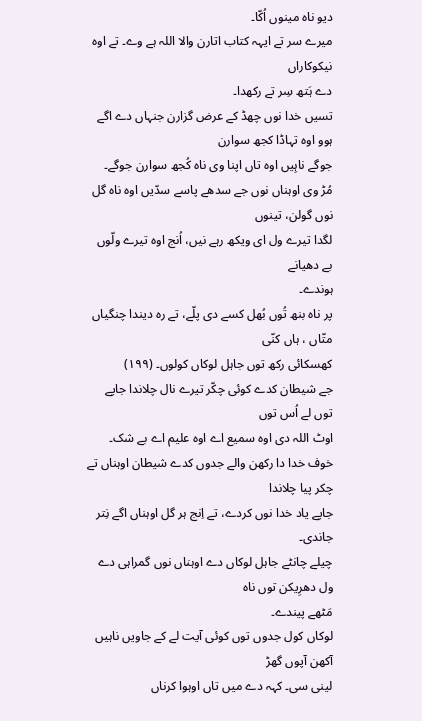دیو ناہ مینوں اُکّا۔
میرے سر تے ایہہ کتاب اتارن والا اللہ ہے وے۔ تے اوہ نیکوکاراں
دے ہَتھ سِر تے رکھدا۔
تسیں خدا نوں چھڈ کے عرض گزارن جنہاں دے اگے ہوو اوہ تہاڈا کجھ سوارن
جوگے ناہِیں اوہ تاں اپنا وی ناہ کُجھ سوارن جوگے۔
مُڑ وی اوہناں نوں جے سدھے پاسے سدّیں اوہ ناہ گل نوں گولن، تینوں
لگدا تیرے ول ای ویکھ رہے نیں، اُنج اوہ تیرے ولّوں بے دھیانے
ہوندے۔
پر ناہ بنھ تُوں بُھل کسے دی پلّے، تے رہ دیندا چنگیاں متّاں ، ہاں کنّی
کھسکائی رکھ توں جاہل لوکاں کولوں۔ (١٩٩)
جے شیطان کدے کوئی چکّر تیرے نال چلاندا جاپے توں لے اُس توں
اوٹ اللہ دی اوہ سمیع اے اوہ علیم اے بے شک۔
خوف خدا دا رکھن والے جدوں کدے شیطان اوہناں تے چکر پیا چلاندا
جاپے یاد خدا نوں کردے، تے اِنج ہر گل اوہناں اگے نِتر جاندی۔
چیلے چانٹے جاہل لوکاں دے اوہناں نوں گمراہی دے ول دھرِیکن توں ناہ
مَٹھے پیندے۔
لوکاں کول جدوں توں کوئی آیت لے کے جاویں ناہیں آکھن آپوں گھڑ
لینی سی۔ کہہ دے میں تاں اوہوا کرناں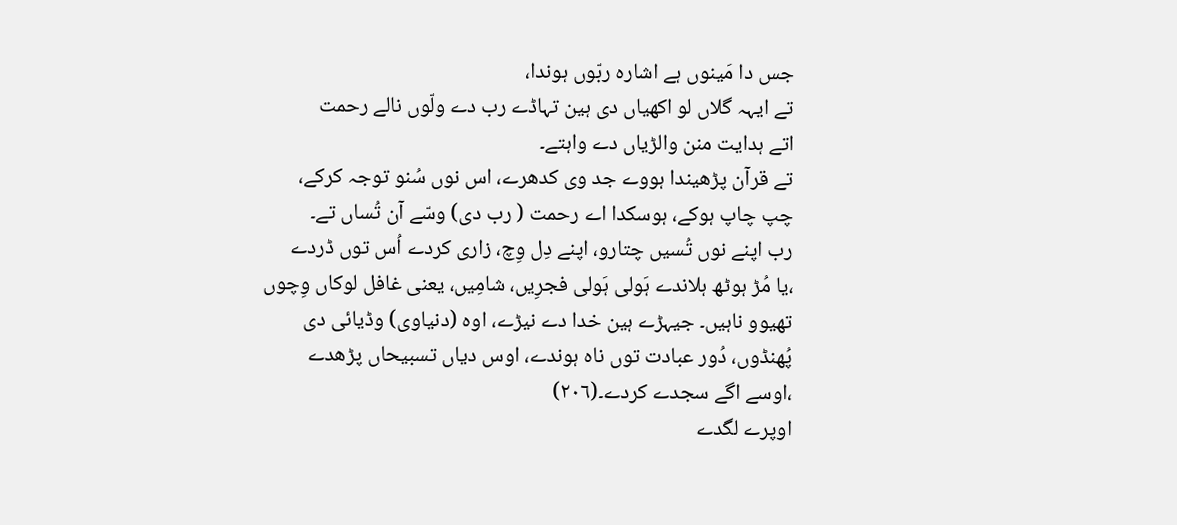جس دا مَینوں ہے اشارہ ربّوں ہوندا،
تے ایہہ گلاں لو اکھیاں دی ہین تہاڈے رب دے ولّوں نالے رحمت
اتے ہدایت منن والڑیاں دے واہتے۔
تے قرآن پڑھیندا ہووے جد وی کدھرے، اس نوں سُنو توجہ کرکے،
چپ چاپ ہوکے، ہوسکدا اے رحمت ( رب دی) وسّے آن تُساں تے۔
رب اپنے نوں تُسیں چتارو، اپنے دِل وِچ، زاری کردے اُس توں ڈردے
،یا مُڑ ہوٹھ ہلاندے ہَولی ہَولی فجرِیں، شامِیں، یعنی غافل لوکاں وِچوں
تھیوو ناہیں۔ جیہڑے ہین خدا دے نیڑے، اوہ (دنیاوی) وڈیائی دی
پُھنڈوں، دُور عبادت توں ناہ ہوندے، اوس دیاں تسبیحاں پڑھدے
،اوسے اگے سجدے کردے۔(٢٠٦)
اوپرے لگدے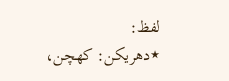لفظ:
٭دھریکن: کھچن،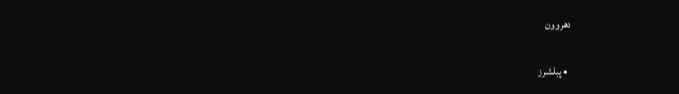دھروون

  • پبلشرز